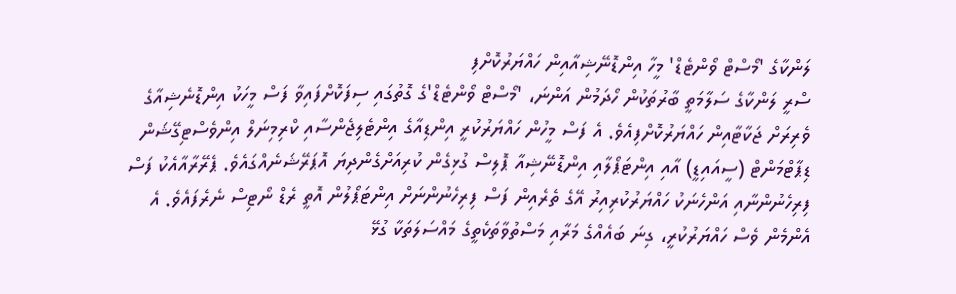ލަންކާގެ 'މޯސްޓް ވޯންޓެޑް' މީހާ އިންޑޮނޭޝިއާއިން ހައްޔަރުކޮށްފި
ސްރީ ލަންކާގެ ސަލާމަތީ ބާރުތަކުން ހޯދަމުން އަންނަ، 'މޯސްޓް ވޯންޓެޑް'ގެ ގޮތުގައި ސިފަކޮށްފައިވާ ފަސް މީހަކު އިންޑޮނެޝިއާގެ ވެރިރަށް ޖަކާޓާއިން ހައްޔަރުކޮށްފިއެވެ. އެ ފަސް މީހުން ހައްޔަރުކުރީ އިންޑިއާގެ އިންޓެލިޖެންސާއި ކްރިމިނަލް އިންވެސްޓިގޭޝަން ޑިޕާޓްމަންޓް (ސީއައިޑީ) އާއި އިންޓަޕޯލާއި އިންޑޮނޭޝިއާ ޕޮލިސް ގުޅިގެން ކުރިއަށްގެންދިޔަ އޮޕަރޭޝަނެއްގައެވެ. ޕެރޭރާއާއެކު ފަސް ފިރިހެނުންނާއި އަންހެނަކު ހައްޔަރުކުރިއިރު އޭގެ ތެރެއިން ފަސް ފިރިހެނުންނަށް އިންޓަޕޯލުން އޮތީ ރެޑް ނޯޓިސް ނެރެފައެވެ. އެ އެންމެން ވެސް ހައްޔަރުކުރީ، ގިނަ ބައެއްގެ މަރާއި މަސްތުވާތަކެތީގެ މައްސަލަތަކާ ގުޅޭ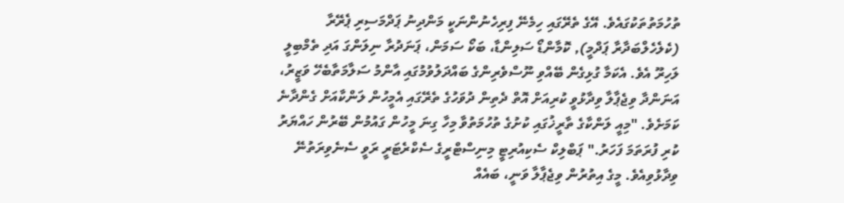ތުހުމަތުތަކުގައެވެ. އޭގެ ތެރޭގައި ހިމެނޭ ފިރިހެނުންނަކީ މަންދިނު ޕަދްމަސިރި ޕެރޭރާ (ކެލެހެލްބަދާރާ ޕަދްމީ), ކޮމާންޑޯ ސަލިންޑާ، ބަކޯ ސަމަން، ޕަނަދުރާ ނިލަންގަ އަދި ތެމްބިލީ ލަހިރޫ އެވެ. އެކަމާ ގުޅިގެން ބޭއްވި ނޫސްވެރިންގެ ބައްދަލުވުމުގައި އާންމު ސަލާމަތާބެހޭ ވަޒީރު، އަނަންދާ ވިޖެޕާލާ ވިދާޅުވީ ކުރިއަށް އޮތް ދެތިން ދުވަހުގެ ތެރޭގައި އެމީހުން ލަންކާއަށް ގެންދާނެ ކަމަށެވެ. "މިއީ ލަންކާގެ ތާރީޚުގައި ކުށުގެ ތުހުމަތުވާ މިހާ ގިނަ މީހުން ގައުމުން ބޭރުން ހައްޔަރު ކުރި ފުރަތަމަ ފަހަރު." ޕަބްލިކް ސެކިއުރިޓީ މިނިސްޓްރީގެ ސެކްރެޓަރީ ރަވީ ސެނެވިރަތުނޭ ވިދާޅުވިއެވެ. މީގެ އިތުރުން ވިޖެޕާލާ ވަނީ، ބައެއް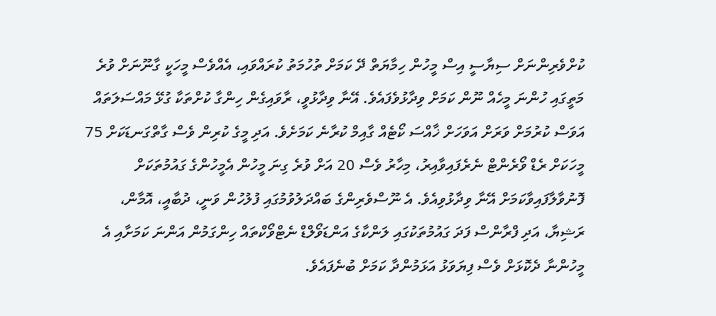ކުށްވެރިންނަށް ސިޔާސީ އިސް މީހުން ހިމާޔަތް ދޭ ކަމަށް ތުހުމަތު ކުރައްވައި، އެއްވެސް މީހަކީ ގާނޫނަށް ވުރެ މަތީގައި ހުންނަ މީހެއް ނޫން ކަމަށް ވިދާޅުވެފައެވެ. އޭނާ ވިދާޅުވީ، ރާވައިގެން ހިންގާ ކުށްތަކާ ގުޅޭ މައްސަލަތައް އަވަސް ކުރުމަށް ވަރަށް އަވަހަށް ޚާއްސަ ކޯޓެއް ގާއިމް ކުރާނެ ކަމަށެވެ. އަދި މީގެ ކުރިން ވެސް ގާތްގަނޑަކަށް 75 މީހަކަށް ރެޑް ވޯރެންޓް ނެރެފައިވާއިރު، މިހާރު ވެސް 20 އަށް ވުރެ ގިނަ މީހުން އެމީހުންގެ ގައުމުތަކަށް ފޮނުވާލާފައިވާކަމަށް އޭނާ ވިދާޅުވިއެވެ. އެ ނޫސްވެރިންގެ ބައްދަލުވުމުގައި ފުލުހުން ވަނީ، ދުބާއީ، އޮމާން، ރަޝިޔާ، އަދި ފްރާންސް ފަދަ ގައުމުތަކުގައި ލަންކާގެ އަންޑަވޯލްޑް ނެޓްވޯކްތައް ހިންގަމުން އަންނަ ކަމަށާއި އެ މީހުންނާ ދެކޮޅަށް ވެސް ފިޔަވަޅު އަޅަމުންދާ ކަމަށް ބުނެފައެވެ.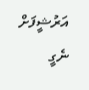އަރުޝީފަށް ނެގީ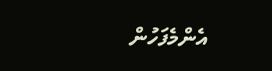އެންމެފަހުން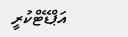އަޕްޑޭޓްކުރީ